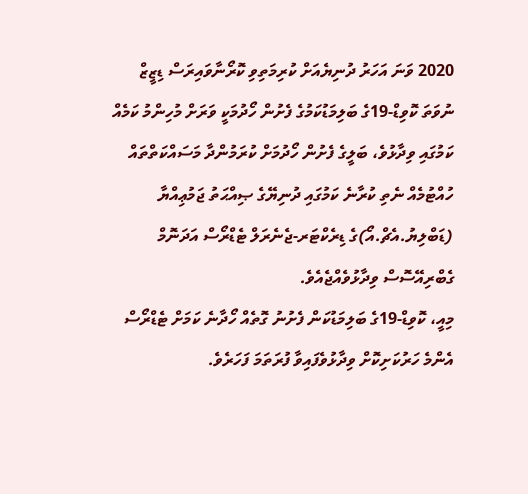2020 ވަނަ އަހަރު ދުނިޔެއަށް ކުރިމަތިވި ކޮރޯނާވައިރަސް ޑިޒީޒް ނުވަތަ ކޮވިޑް-19ގެ ބަލިމަޑުކަމުގެ ފެށުން ހޯދުމަކީ ވަރަށް މުހިންމު ކަމެއް ކަމުގައި ވިދާޅުވެ، ބަލީގެ ފެށުން ހޯދުމަށް ކުރަމުންދާ މަސައްކަތްތައް ހުއްޓުމެއް ނެތި ކުރާނެ ކަމުގައި ދުނިޔޭގެ ޞިއްޙަތު ޖަމުޢިއްޔާ (ޑަބްލިޔު.އެޗް.އޯ)ގެ ޑިރެކްޓަރ-ޖެނެރަލް ޓެޑްރޯސް އަދަނޮމް ގެބްރިއޭސޮސް ވިދާޅުވެއްޖެއެވެ.
މިއީ، ކޮވިޑް-19ގެ ބަލިމަޑުކަން ފެށުނު ގޮތެއް ހޯދާނެ ކަމަށް ޓެޑްރޯސް އެންމެ ހަރުކަށިކޮށް ވިދާޅުވެފައިވާ ފުރަތަމަ ފަހަރެވެ.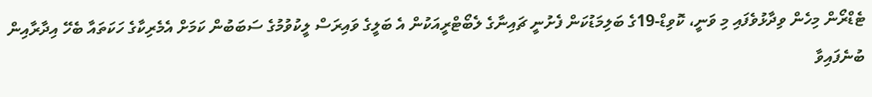ޓެޑްރޯން މިހެން ވިދާޅުވެފައި މި ވަނީ، ކޮވިޑް-19ގެ ބަލިމަޑުކަން ފެށުނީ ޗައިނާގެ ލެބޯޓްރީއަކުން އެ ބަލީގެ ވައިރަސް ލީކުވުމުގެ ސަބަބުން ކަމަށް އެމެރިކާގެ ހަކަތައާ ބެހޭ އިދާރާއިން ބުނެފައިވާ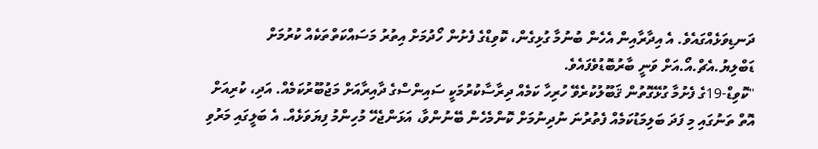ދަނޑިވަޅެއްގައެވެ. އެ އިދާރާއިން އެހެން ބުނުމާ ގުޅިގެން، ކޮވިޑްގެ ފެށުން ހޯދުމަށް އިތުރު މަސައްކަތްތަކެއް ކުރުމަށް ޑަބްލިޔު.އެޗް.އޯ.އަށް ވަނީ ބާރުބޮޑުވެފައެވެ.
"ކޮވިޑް-19ގެ ފެށުމާ ގުޅޭގޮތުން ޤަބޫލުކުރެވޭ ހުރިހާ ކަމެއް ދިރާސާކުރުމަކީ ސައިންސްގެ ދާއިރާއަށް މަޖުބޫރުކަމެއް. އަދި، ކުރިއަށް އޮތް ތަނުގައި މި ފަދަ ބަލިމަޑުކަމެއް ފެތުރުނަ ނުދިނުމަށް ކޮންމެހެން ބޭނުންވާ، އަޅަންޖެހޭ މުހިންމު ފިޔަވަޅެއް. އެ ބަލީގައި މަރުވި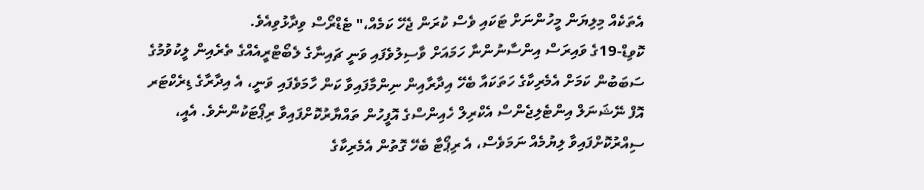އެތަކެއް މިލިޔަން މީހުންނަށް ޓަކައި ވެސް ކުރަން ޖެހޭ ކަމެއް،" ޓެޑްރޯސް ވިދާޅުވިއެވެ.
ކޮވިޑް-19ގެ ވައިރަސް އިންސާނުންނާ ހަމައަށް ވާސިލުވެފައި ވަނީ ޗައިނާގެ ލެބޯޓްރީއެއްގެ ތެރެއިން ލީކުވުމުގެ ސަބަބުން ކަމަށް އެމެރިކާގެ ހަތަކައާ ބެހޭ އިދާރާއިން ނިންމާފައިވާ ކަން ހާމަވެފައި ވަނީ، އެ އިދާރާގެ ޑިރެކްޓަރ އޮފް ނޭޝަނަލް އިންޓެލިޖެންސް އެކްރިލް ހެއިންސްގެ އޮފީހުން ތައްޔާރުކޮށްފައިވާ ރިޕޯޓަކުންނެވެ. އެއީ، ސިއްރުކޮށްފައިވާ ލިޔުމެއް ނަމަވެސް، އެ ރިޕޯޓާ ބެހޭ ގޮތުން އެމެރިކާގެ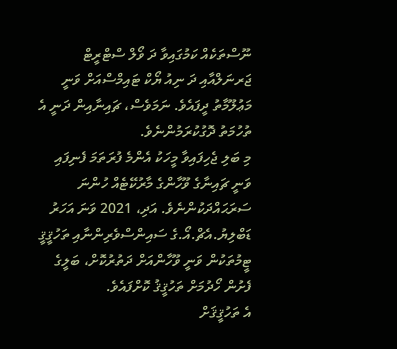ނޫސްތަކެއް ކަމުގައިވާ ދަ ވޯލް ސްޓްރީޓް ޖަރނަލްއާއި ދަ ނިއު ޔޯކް ޓައިމްސްއަށް ވަނީ މަޢުލޫމާތު ދީފައެވެ. ނަމަވެސް، ޗައިނާއިން ދަނީ އެ ތުހުމަތު ދޮގުކުރަމުންނެވެ.
މި ބަލި ޖެހިފައިވާ މީހަކު އެންމެ ފުރަތަމަ ފެނިފައި ވަނީ ޗައިނާގެ ވޫހާންގެ މާރުކޭޓެއް ހުންނަ ސަރަޙައްދަކުންނެވެ. އަދި، 2021 ވަނަ އަހަރު ޑަބްލިޔު.އެޗް.އޯ.ގެ ސައިންސްވެރިންނާއި ތަހުޤީޤީ ޓީމުތަކުން ވަނީ ވޫހާންއަށް ދަތުރުކޮށް، ބަލީގެ ފެށުން ހޯދުމަށް ތަހުޤީޤު ކޮށްފައެވެ.
އެ ތަހުޤީޤަށް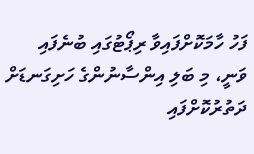ފަހު ހާމަކޮށްފައިވާ ރިޕޯޓުގައި ބުނެފައި ވަނީ، މި ބަލި އިންސާނުންގެ ހަށިގަނޑަށް ދަތުރުކޮށްފައި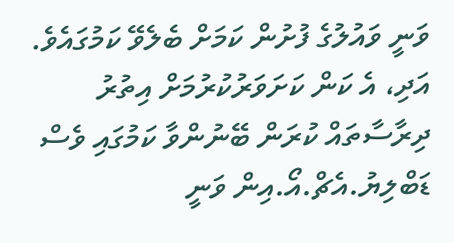ވަނީ ވައުލުގެ ފުށުން ކަމަށް ބެލެވޭ ކަމުގައެވެ. އަދި، އެ ކަން ކަށަވަރުކުރުމަށް އިތުރު ދިރާސާތައް ކުރަން ބޭނުންވާ ކަމުގައި ވެސް ޑަބްލިޔު.އެޗް.އޯ.އިން ވަނީ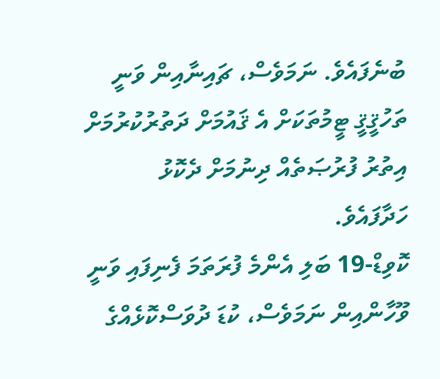ބުނެފައެވެ. ނަމަވެސް، ޗައިނާއިން ވަނީ ތަހުޤީޤީ ޓީމުތަކަށް އެ ޤައުމަށް ދަތުރުކުރުމަށް އިތުރު ފުރުޞަތެއް ދިނުމަށް ދެކޮޅު ހަދާފައެވެ.
ކޮވިޑް-19 ބަލި އެންމެ ފުރަތަމަ ފެނިފައި ވަނީ ވޫހާންއިން ނަމަވެސް، ކުޑަ ދުވަސްކޮޅެއްގެ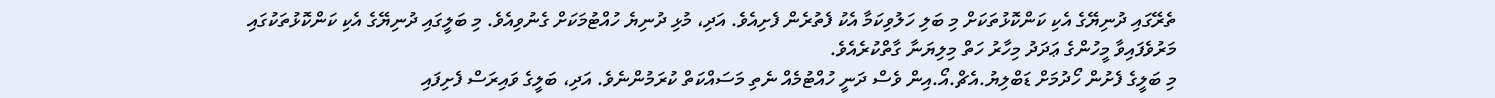ތެރޭގައި ދުނިޔޭގެ އެކި ކަންކޮޅުތަކަށް މި ބަލި ހަލުވިކަމާ އެކު ފެތުރެން ފެށިއެވެ. އަދި، މުޅި ދުނިޔެ ހުއްޓުމަކަށް ގެނުވިއެވެ. މި ބަލީގައި ދުނިޔޭގެ އެކި ކަންކޮޅުތަކުގައި މަރުވެފައިވާ މީހުންގެ ޢަދަދު މިހާރު ހަތް މިލިޔަނާ ގާތްކުރެއެވެ.
މި ބަލީގެ ފެށުން ހޯދުމަށް ޑަބްލިޔު.އެޗް.އޯ.އިން ވެސް ދަނީ ހުއްޓުމެއް ނެތި މަސައްކަތް ކުރަމުންނެވެ. އަދި، ބަލީގެ ވައިރަސް ފެށިފައި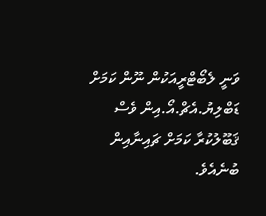ވަނީ ލެބޯޓްރީއަކުން ނޫން ކަމަށް ޑަބްލިޔު.އެޗް.އޯ.އިން ވެސް ޤަބޫލުކުރާ ކަމަށް ޗައިނާއިން ބުނެއެވެ.